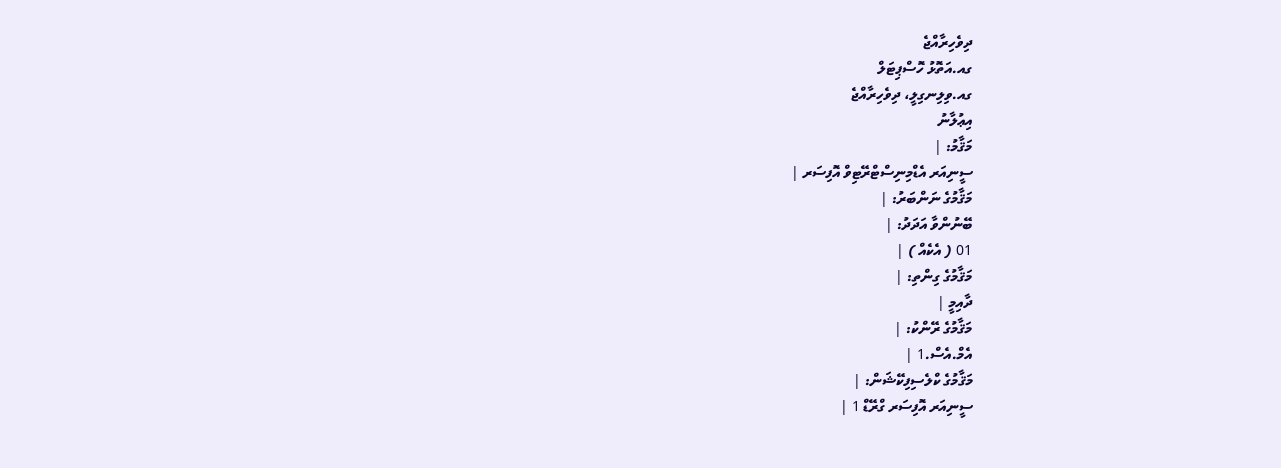ދިވެހިރާއްޖެ
ގއ.އަތޮޅު ހޮސްޕިޓަލް
ގއ.ވިލިނގިލީ، ދިވެހިރާއްޖެ
އިޢުލާނު
މަޤާމު: |
ސީނިއަރ އެޑްމިނިސްޓްރޭޓިވް އޮފިސަރ |
މަޤާމުގެ ނަންބަރު: |
ބޭނުންވާ އަދަދު: |
01 ( އެކެއް ) |
މަޤާމުގެ ގިންތި: |
ދާއިމީ |
މަޤާމުގެ ރޭންކު: |
އެމް.އެސް.1 |
މަޤާމުގެ ކްލެސިފިކޭޝަން: |
ސީނިއަރ އޮފިސަރ ގްރޭޑް 1 |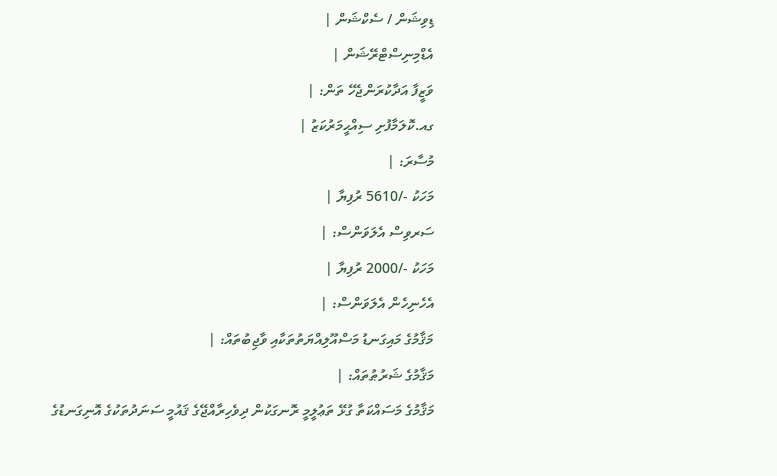ޑިވިޝަން / ސެކްޝަން |
އެޑްމިނިސްޓްރޭޝަން |
ވަޒީފާ އަދާކުރަންޖެހޭ ތަން: |
ގއ.ކޮލަމާފުށި ސިއްޙީމަރުކަޒު |
މުސާރަ: |
މަހަކު -/5610 ރުފިޔާ |
ސަރވިސް އެލަވަންސް: |
މަހަކު -/2000 ރުފިޔާ |
އެހެނިހެން އެލަވަންސް: |
މަޤާމުގެ މައިގަނޑު މަސްއޫލިއްޔަތުތަކާއި ވާޖިބުތައް: |
މަޤާމުގެ ޝަރުޠުތައް: |
މަޤާމުގެ މަސައްކަތާ ގުޅޭ ތަޢުލީމީ ރޮނގަކުން ދިވެހިރާއްޖޭގެ ޤައުމީ ސަނަދުތަކުގެ އޮނިގަނޑުގެ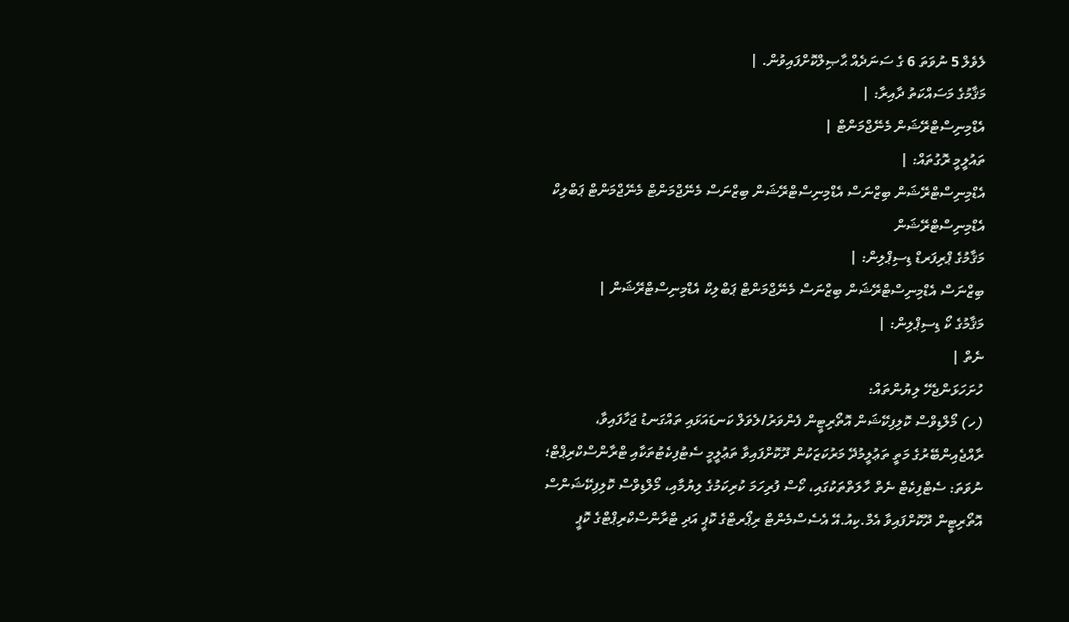ލެވެލް 5 ނުވަތަ 6 ގެ ސަނަދެއް ޙާޞިލްކޮށްފައިވުން. |
މަޤާމުގެ މަސައްކަތު ދާއިރާ: |
އެޑްމިނިސްޓްރޭޝަން މެނޭޖްމަންޓް |
ތައުލީމީ ރޮގުތައް: |
އެޑްމިނިސްޓްރޭޝަން ބިޒްނަސް އެޑްމިނިސްޓްރޭޝަން ބިޒްނަސް މެނޭޖްމަންޓް މެނޭޖްމަންޓް ޕަބްލިކް އެޑްމިނިސްޓްރޭޝަން
މަޤާމުގެ ޕްރިފަރޑް ޑިސިޕްލިން: |
ބިޒްނަސް އެޑްމިނިސްޓްރޭޝަން ބިޒްނަސް މެނޭޖްމަންޓް ޕަބްލިކް އެޑްމިނިސްޓްރޭޝަން |
މަޤާމުގެ ކޯ ޑިސިޕްލިން: |
ނެތް |
ހުށަހަޅަންޖެހޭ ލިޔުންތައް:
(ހ) މޯލްޑިވްސް ކޮލިފިކޭޝަން އޮތޯރިޓީން ފެންވަރު/ލެވަލް ކަނޑައަޅައި ތައްގަނޑު ޖަހާފައިވާ، ރާއްޖެއިންބޭރުގެ މަތީ ތަޢުލީމުދޭ މަރުކަޒަކުން ދޫކޮށްފައިވާ ތަޢުލީމީ ސެޓުފިކެޓުތަކާއި ޓްރާންސްކްރިޕްޓް؛ ނުވަތަ: ސެޓްފިކެޓް ނެތް ހާލަތްތަކުގައި، ކޯސް ފުރިހަމަ ކުރިކަމުގެ ލިޔުމާއި، މޯލްޑިވްސް ކޮލިފިކޭޝަންސް އޮތޯރިޓީން ދޫކޮށްފައިވާ އެމް.ކިއު.އޭ އެސެސްމެންޓް ރިޕޯރޓްގެ ކޮޕީ އަދި ޓްރާންސްކްރިޕްޓްގެ ކޮޕީ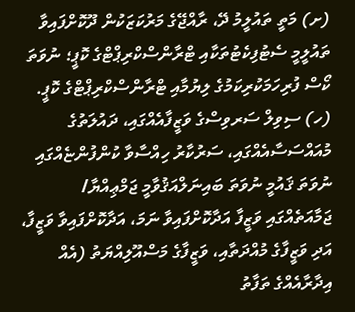(ށ) މަތީ ތައުލީމު ދޭ، ރާއްޖޭގެ މަރުކަޒަކުން ދޫކޮށްފައިވާ ތައުލީމީ ސެޓުފިކެޓުތަކާއި ޓްރާންސްކްރިޕްޓްގެ ކޮޕީ؛ ނުވަތަ ކޯސް ފުރިހަމަކުރިކަމުގެ ލިޔުމާއި ޓްރާންސްކްރިޕްޓްގެ ކޮޕީ.
(ހ) ސިވިލް ސަރވިސްގެ ވަޒީފާއެއްގައި، ދައުލަތުގެ މުއައްސަސާއެއްގައި، ސަރުކާރު ހިއްސާވާ ކުންފުންޏެއްގައި ނުވަތަ ޤައުމީ ނުވަތަ ބައިނަލްއަޤުވާމީ ޖަމްޢިއްޔާ/ ޖަމާއަތެއްގައި ވަޒީފާ އަދާކޮށްފައިވާ ނަމަ، އަދާކޮށްފައިވާ ވަޒީފާ، އަދި ވަޒީފާގެ މުއްދަތާއި، ވަޒީފާގެ މަސްއޫލިއްޔަތު (އެއް އިދާރާއެއްގެ ތަފާތު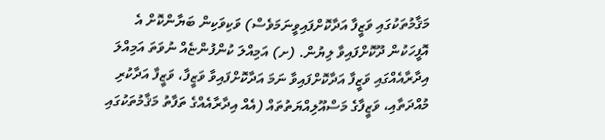މަޤާމުތަކުގައި ވަޒީފާ އަދާކޮށްފައިވީނަމަވެސް) ވަކިވަކިން ބަޔާންކޮށް އެ އޮފީހަކުން ދޫކޮށްފައިވާ ލިޔުން. (ށ) އަމިއްލަ ކުންފުންޏެއް ނުވަތަ އަމިއްލަ އިދާރާއެއްގައި ވަޒީފާ އަދާކޮށްފައިވާ ނަމަ އަދާކޮށްފައިވާ ވަޒީފާ، ވަޒީފާ އަދާކުރި މުއްދަތާއި، ވަޒީފާގެ މަސްއޫލިއްޔަތުތައް (އެއް އިދާރާއެއްގެ ތަފާތު މަޤާމުތަކުގައި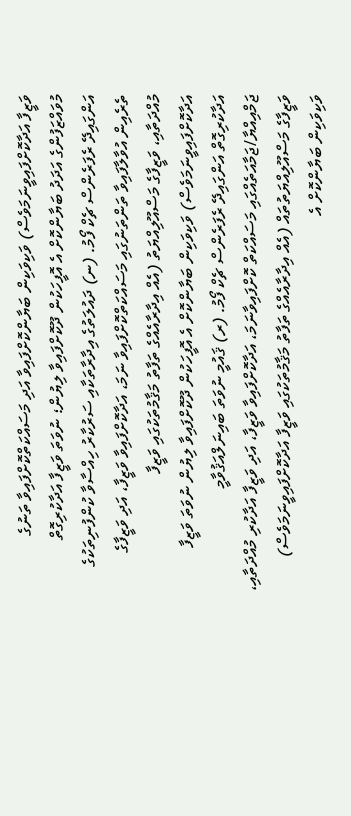ވަޒީފާ އަދާކޮށްފައިވީނަމަވެސް) ވަކިވަކިން ބަޔާންކޮށްފައިވާ އަދި މަސައްކަތްކޮށްފައިވާ ތަނުގެ މުވައްޒަފުންގެ އަދަދު ބަޔާންކޮށް އެ އޮފީހަކުން ދޫކޮށްފައިވާ ލިޔުން؛ ނުވަތަ ވަޒީފާ އަދާކުރިގޮތް އަންގައިދޭ ރެފަރެންސް ޗެކް ފޯމު. (ނ) ދައުލަތުގެ އިދާރާތަކާއި ސަރުކާރު ހިއްސާވާ ކުންފުނިތަކުގެ ތެރެއިން އުވާލާފައިވާ ތަންތަނުގައި މަސައްކަތްކޮށްފައިވާ ނަމަ، އަދާކޮށްފައިވާ ވަޒީފާ، އަދި ވަޒީފާގެ މުއްދަތާއި، ވަޒީފާގެ މަސްއޫލިއްޔަތު (އެއް އިދާރާއެއްގެ ތަފާތު މަޤާމުތަކުގައި ވަޒީފާ އަދާކޮށްފައިވީނަމަވެސް) ވަކިވަކިން ބަޔާންކޮށް އެ އޮފީހަކުން ދޫކޮށްފައިވާ ލިޔުން ނުވަތަ ވަޒީފާ އަދާކުރިގޮތް އަންގައިދޭ ރެފަރެންސް ޗެކް ފޯމު. (ރ) ޤައުމީ ނުވަތަ ބައިނަލްއަޤުވާމީ ޖަމްއިއްޔާ/ޖަމާއަތެއްގައި މަސައްކަތް ކޮށްފައިވާނަމަ، އަދާކޮށްފައިވާ ވަޒީފާ، އަދި ވަޒީފާ އަދާކުރި މުއްދަތާއި، ވަޒީފާގެ މަސްއޫލިއްޔަތުތައް (އެއް އިދާރާއެއްގެ ތަފާތު މަޤާމުތަކުގައި ވަޒީފާ އަދާކޮށްފައިވީނަމަވެސް) ވަކިވަކިން ބަޔާންކޮށް އެ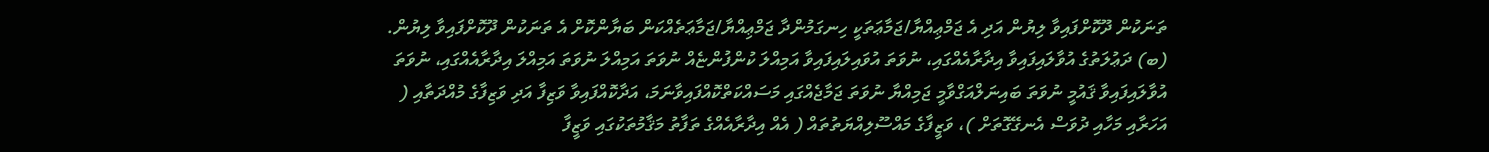ތަނަކުން ދޫކޮށްފައިވާ ލިޔުން އަދި އެ ޖަމްޢިއްޔާ/ޖަމާޢަތަކީ ހިނގަމުންދާ ޖަމްޢިއްޔާ/ޖަމާޢަތެއްކަން ބަޔާންކޮށް އެ ތަނަކުން ދޫކޮށްފައިވާ ލިޔުން. (ބ) ދަޢުލަތުގެ އުވާލައިފައިވާ އިދާރާއެއްގައި، ނުވަތަ އުވައިލައިފައިވާ އަމިއްލަ ކުންފުންޏެއް ނުވަތަ އަމިއްލަ ނުވަތަ އަމިއްލަ އިދާރާއެއްގައި، ނުވަތަ އުވާލައިފައިވާ ޤައުމީ ނުވަތަ ބައިނަލްއަގްވާމީ ޖަމިއްޔާ ނުވަތަ ޖަމާޖެއްގައި މަސައްކަތްކޮއްފައިވާނަމަ، އަދާކޮއްފައިވާ ވަޒިފާ އަދި ވަޒިފާގެ މުއްދަތާއި ( އަހަރާއި މަހާއި ދުވަސް އެނގޭގޮތަށް )، ވަޒީފާގެ މައްސޫލިއްޔަތުތައް ( އެއް އިދާރާއެއްގެ ތަފާތު މަޤާމުތަކުގައި ވަޒީފާ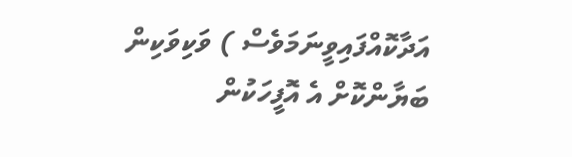އަދާކޮއްފައިވީނަމަވެސް ) ވަކިވަކިން ބަޔާންކޮށް އެ އޮފީހަކުން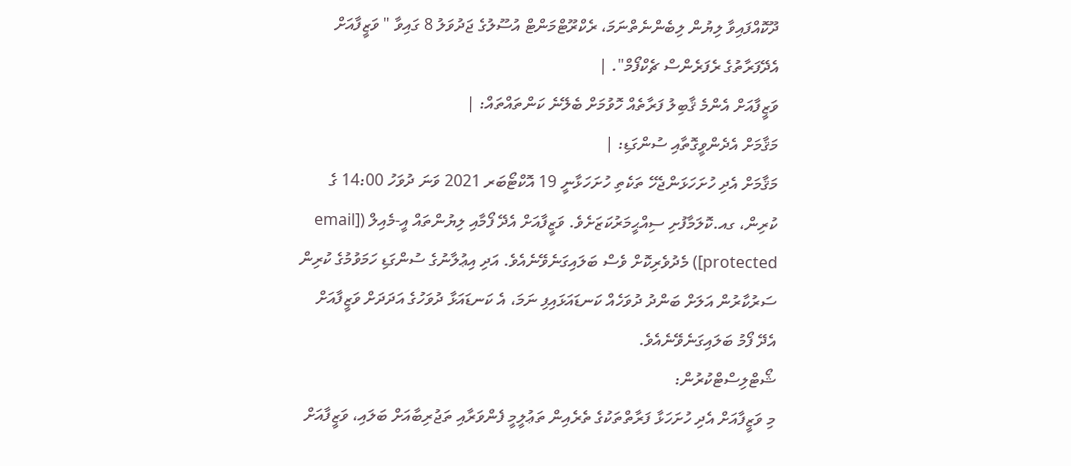ދޫކޮއްފައިވާ ލިޔުން ލިބެންނެތްނަމަ، ރެކްރޫޓްމަންޓް އުސޫލުގެ ޖަދުވަލު 8 ގައިވާ " ވަޒީފާއަށް އެދޭފަރާތުގެ ރެފަރެންސް ޗެކްފޯމް". |
ވަޒީފާއަށް އެންމެ ޤާބިލު ފަރާތެއް ހޮވުމަށް ބެލޭނެ ކަންތައްތައް: |
މަޤާމަށް އެދެންވީގޮތާއި ސުންގަޑި: |
މަޤާމަށް އެދި ހުށަހަޅަންޖެހޭ ތަކެތި ހުށަހަޅާނީ 19 އޮކްޓޯބަރ 2021 ވަނަ ދުވަހު 14:00 ގެ ކުރިން، ގއ.ކޮލަމާފުށި ސިއްޙީމަރުކަޒަށެވެ. ވަޒީފާއަށް އެދޭ ފޯމާއި ލިޔުންތައް އީ-މެއިލް ([email protected]) މެދުވެރިކޮށް ވެސް ބަލައިގަނެވޭނެއެވެ. އަދި އިޢުލާނުގެ ސުންގަޑި ހަމަވުމުގެ ކުރިން ސަރުކާރުން އަލަށް ބަންދު ދުވަހެއް ކަނޑައަޅައިފި ނަމަ، އެ ކަނޑައަޅާ ދުވަހުގެ އަދަދަށް ވަޒީފާއަށް އެދޭ ފޯމު ބަލައިގަނެވޭނެއެވެ.
ޝޯޓްލިސްޓްކުރުން:
މި ވަޒީފާއަށް އެދި ހުށަހަޅާ ފަރާތްތަކުގެ ތެރެއިން ތަޢުލީމީ ފެންވަރާއި ތަޖުރިބާއަށް ބަލައި، ވަޒީފާއަށް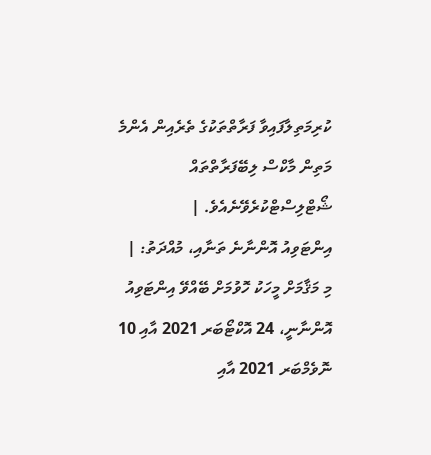ކުރިމަތިލާފައިވާ ފަރާތްތަކުގެ ތެރެއިން އެންމެ މަތިން މާކްސް ލިބޭފަރާތްތައް ޝޯޓްލިސްޓްކުރެވޭނެއެވެ. |
އިންޓަވިއު އޮންނާނެ ތަނާއި، މުއްދަތު: |
މި މަޤާމަށް މީހަކު ހޮވުމަށް ބޭއްވޭ އިންޓަވިއު އޮންނާނީ، 24 އޮކްޓޯބަރ 2021 އާއި 10 ނޮވެމްބަރ 2021 އާއި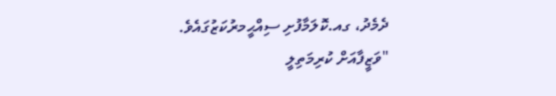ދެމެދު، ގއ.ކޮލަމާފުށި ސިއްޙީމރުކަޒުގައެވެ.
"ވަޒީފާއަށް ކުރިމަތިލީ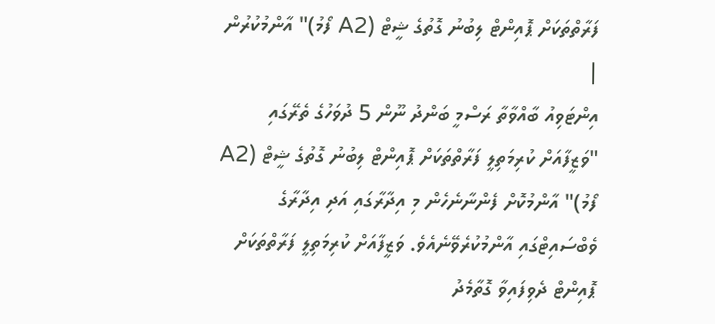ފަރާތްތަކަށް ޕޮއިންޓް ލިބުނު ގޮތުގެ ޝީޓް (A2 ފޯމު)" އާންމުކުރުން |
އިންޓަވިއު ބާއްވާތާ ރަސްމީ ބަންދު ނޫން 5 ދުވަހުގެ ތެރޭގައި "ވަޒީފާއަށް ކުރިމަތިލީ ފަރާތްތަކަށް ޕޮއިންޓް ލިބުނު ގޮތުގެ ޝީޓް (A2 ފޯމު)" އާންމުކޮށް ފެންނާނެހެން މި އިދާރާގައި އަދި އިދާރާގެ ވެބްސައިޓްގައި އާންމުކުރެވޭނެއެވެ. ވަޒީފާއަށް ކުރިމަތިލީ ފަރާތްތަކަށް ޕޮއިންޓް ދެވިފައިވާ ގޮތާމެދު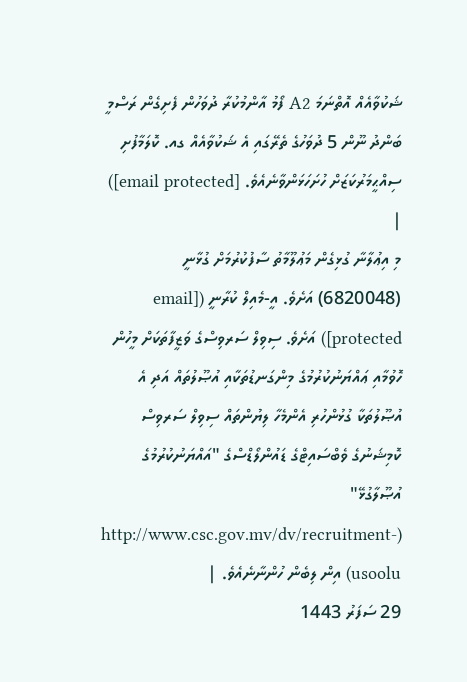ޝަކުވާއެއް އޮތްނަމަ A2 ފޯމު އާންމުކުރާ ދުވަހުން ފެށިގެން ރަސްމީ ބަންދު ނޫން 5 ދުވަހުގެ ތެރޭގައި އެ ޝަކުވާއެއް ގއ. ކޮލަމާފުށި ސިއްޙީމަރުކަޒަށް ހުށަހަޅަންވާނެއެވެ. [email protected]) |
މި އިޢުލާނާ ގުޅިގެން މަޢުލޫމާތު ސާފުކުރުމަށް ގުޅާނީ (6820048) އަށެވެ. އީ-މެއިލް ކުރާނީ ([email protected]) އަށެވެ. ސިވިލް ސަރވިސްގެ ވަޒީފާތަކަށް މީހުން ހޮވުމާއި ޢައްޔަނުކުރުމުގެ މިންގަނޑުތަކާއި އުޞޫލުތައް އަދި އެ އުޞޫލުތަކާ ގުޅުންހުރި އެންމެހާ ލިޔުންތައް ސިވިލް ސަރވިސް ކޮމިޝަނުގެ ވެބްސައިޓްގެ ޑައުންލޯޑްސްގެ "އައްޔަނުކުރުމުގެ އުޞޫލާގުޅޭ" (http://www.csc.gov.mv/dv/recruitment-usoolu) އިން ލިބެން ހުންނާނެއެވެ. |
29 ސަފަރު 1443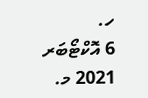ހ.
6 އޮކްޓޯބަރ 2021 މ.